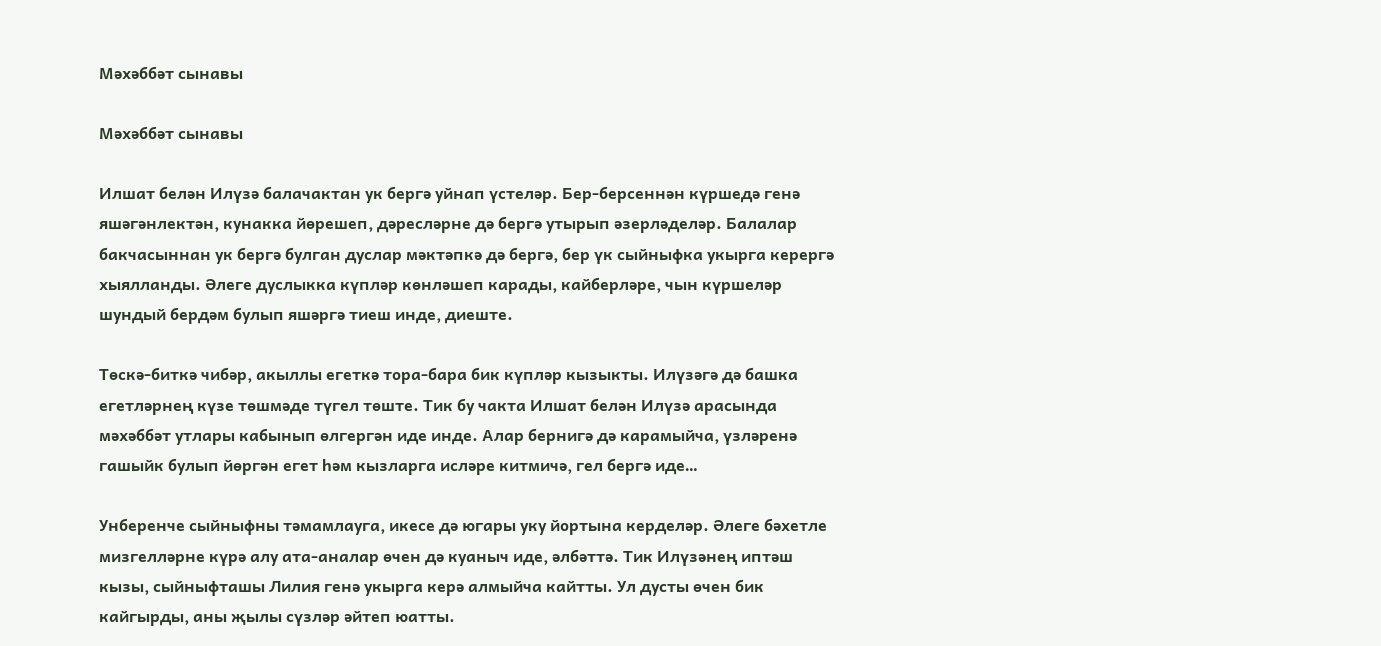Мәхәббәт сынавы

Мәхәббәт сынавы

Илшат белән Илүзә балачактан ук бергә уйнап үстеләр. Бер-берсеннән күршедә генә яшәгәнлектән, кунакка йөрешеп, дәресләрне дә бергә утырып әзерләделәр. Балалар бакчасыннан ук бергә булган дуслар мәктәпкә дә бергә, бер үк сыйныфка укырга керергә хыялланды. Әлеге дуслыкка күпләр көнләшеп карады, кайберләре, чын күршеләр шундый бердәм булып яшәргә тиеш инде, диеште.

Төскә-биткә чибәр, акыллы егеткә тора-бара бик күпләр кызыкты. Илүзәгә дә башка егетләрнең күзе төшмәде түгел төште. Тик бу чакта Илшат белән Илүзә арасында мәхәббәт утлары кабынып өлгергән иде инде. Алар бернигә дә карамыйча, үзләренә гашыйк булып йөргән егет һәм кызларга исләре китмичә, гел бергә иде…

Унберенче сыйныфны тәмамлауга, икесе дә югары уку йортына керделәр. Әлеге бәхетле мизгелләрне күрә алу ата-аналар өчен дә куаныч иде, әлбәттә. Тик Илүзәнең иптәш кызы, сыйныфташы Лилия генә укырга керә алмыйча кайтты. Ул дусты өчен бик кайгырды, аны җылы сүзләр әйтеп юатты.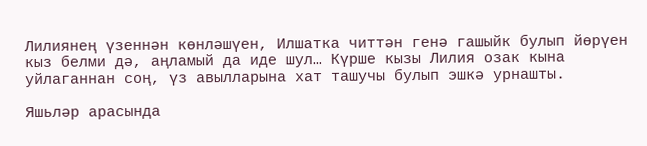Лилиянең үзеннән көнләшүен, Илшатка читтән генә гашыйк булып йөрүен кыз белми дә, аңламый да иде шул… Күрше кызы Лилия озак кына уйлаганнан соң, үз авылларына хат ташучы булып эшкә урнашты.

Яшьләр арасында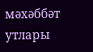мәхәббәт утлары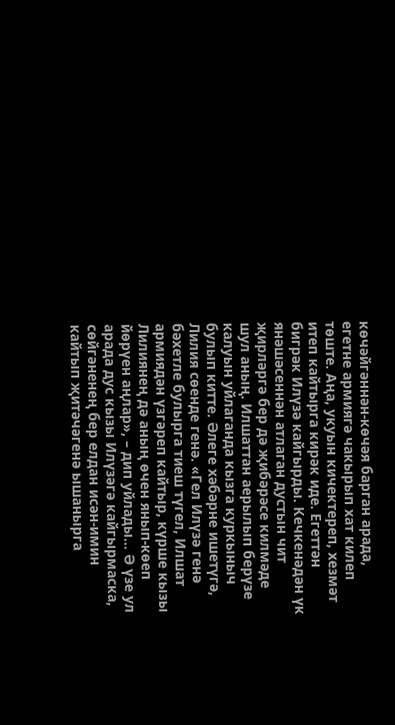көчәйгәннән-көчәя барган арада, егетне армиягә чакырып хат килеп төште. Аңа, укуын кичектереп, хезмәт итеп кайтырга кирәк иде. Егеттән бигрәк Илүзә кайгырды. Кечкенәдән үк янәшәсеннән атлаган дустын чит җирләргә бер дә җибәрәсе килмәде шул аның. Илшаттан аерылып берүзе калуын уйлаганда кызга куркыныч булып китте. Әлеге хәбәрне ишетүгә, Лилия сөенде генә. «Гел Илүзә генә бәхетле булырга тиеш түгел, Илшат армиядән үзгәреп кайтыр, күрше кызы Лилиянең дә аның өчен янып-көеп йөрүен аңлар», – дип уйлады… Ә үзе ул арада дус кызы Илүзәгә кайгырмаска, сөйгәненең бер елдан исән-имин кайтып җитәчәгенә ышанырга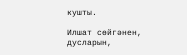кушты.

Илшат сөйгәнен, дусларын,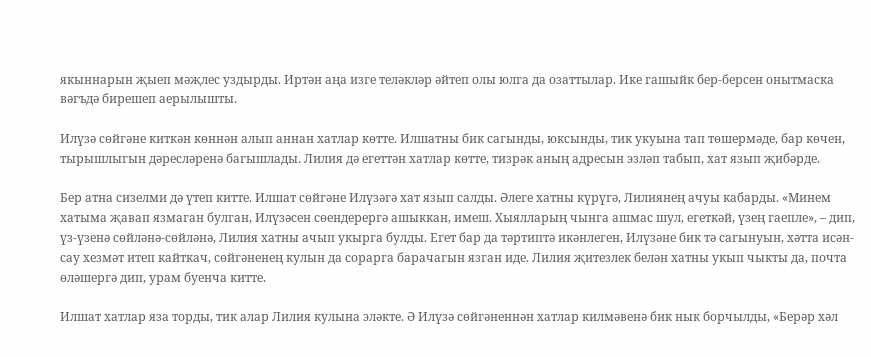якыннарын җыеп мәҗлес уздырды. Иртән аңа изге теләкләр әйтеп олы юлга да озаттылар. Ике гашыйк бер-берсен онытмаска вәгъдә бирешеп аерылышты.

Илүзә сөйгәне киткән көннән алып аннан хатлар көтте. Илшатны бик сагынды, юксынды, тик укуына тап төшермәде, бар көчен, тырышлыгын дәресләренә багышлады. Лилия дә егеттән хатлар көтте, тизрәк аның адресын эзләп табып, хат язып җибәрде.

Бер атна сизелми дә үтеп китте. Илшат сөйгәне Илүзәгә хат язып салды. Әлеге хатны күрүгә, Лилиянең ачуы кабарды. «Минем хатыма җавап язмаган булган, Илүзәсен сөендерергә ашыккан, имеш. Хыялларың чынга ашмас шул, егеткәй, үзең гаепле», – дип, үз-үзенә сөйләнә-сөйләнә, Лилия хатны ачып укырга булды. Егет бар да тәртиптә икәнлеген, Илүзәне бик тә сагынуын, хәтта исән-сау хезмәт итеп кайткач, сөйгәненең кулын да сорарга барачагын язган иде. Лилия җитезлек белән хатны укып чыкты да, почта өләшергә дип, урам буенча китте.

Илшат хатлар яза торды, тик алар Лилия кулына эләкте. Ә Илүзә сөйгәненнән хатлар килмәвенә бик нык борчылды, «Берәр хәл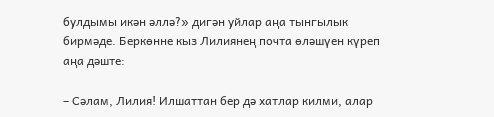булдымы икән әллә?» дигән уйлар аңа тынгылык бирмәде. Беркөнне кыз Лилиянең почта өләшүен күреп аңа дәште:

– Сәлам, Лилия! Илшаттан бер дә хатлар килми, алар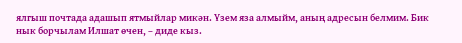ялгыш почтада адашып ятмыйлар микән. Үзем яза алмыйм, аның адресын белмим. Бик нык борчылам Илшат өчен, – диде кыз.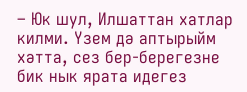– Юк шул, Илшаттан хатлар килми. Үзем дә аптырыйм хәтта, сез бер-берегезне бик нык ярата идегез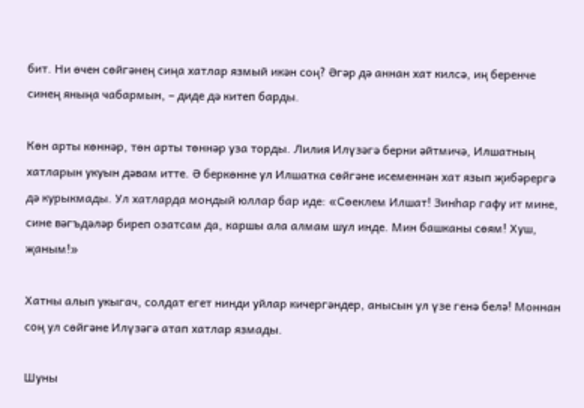бит. Ни өчен сөйгәнең сиңа хатлар язмый икән соң? Әгәр дә аннан хат килсә, иң беренче синең яныңа чабармын, – диде дә китеп барды.

Көн арты көннәр, төн арты төннәр уза торды. Лилия Илүзәгә берни әйтмичә, Илшатның хатларын укуын дәвам итте. Ә беркөнне ул Илшатка сөйгәне исеменнән хат язып җибәрергә дә курыкмады. Ул хатларда мондый юллар бар иде: «Сөеклем Илшат! Зинһар гафу ит мине, сине вәгъдәләр биреп озатсам да, каршы ала алмам шул инде. Мин башканы сөям! Хуш, җаным!»

Хатны алып укыгач, солдат егет нинди уйлар кичергәндер, анысын ул үзе генә белә! Моннан соң ул сөйгәне Илүзәгә атап хатлар язмады.

Шуны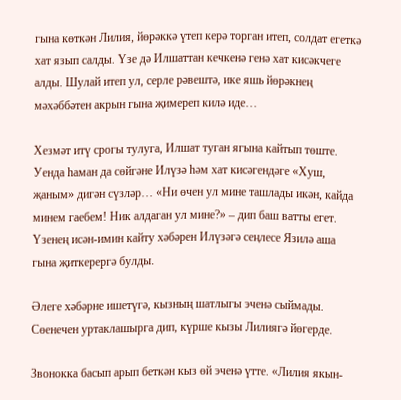гына көткән Лилия, йөрәккә үтеп керә торган итеп, солдат егеткә хат язып салды. Үзе дә Илшаттан кечкенә генә хат кисәкчеге алды. Шулай итеп ул, серле рәвештә, ике яшь йөрәкнең мәхәббәтен акрын гына җимереп килә иде…

Хезмәт итү срогы тулуга, Илшат туган ягына кайтып төште. Уенда һаман да сөйгәне Илүзә һәм хат кисәгендәге «Хуш, җаным» дигән сүзләр… «Ни өчен ул мине ташлады икән, кайда минем гаебем! Ник алдаган ул мине?» – дип баш ватты егет. Үзенең исән-имин кайту хәбәрен Илүзәгә сеңлесе Язилә аша гына җиткерергә булды.

Әлеге хәбәрне ишетүгә, кызның шатлыгы эченә сыймады. Сөенечен уртаклашырга дип, күрше кызы Лилиягә йөгерде.

Звонокка басып арып беткән кыз өй эченә үтте. «Лилия якын-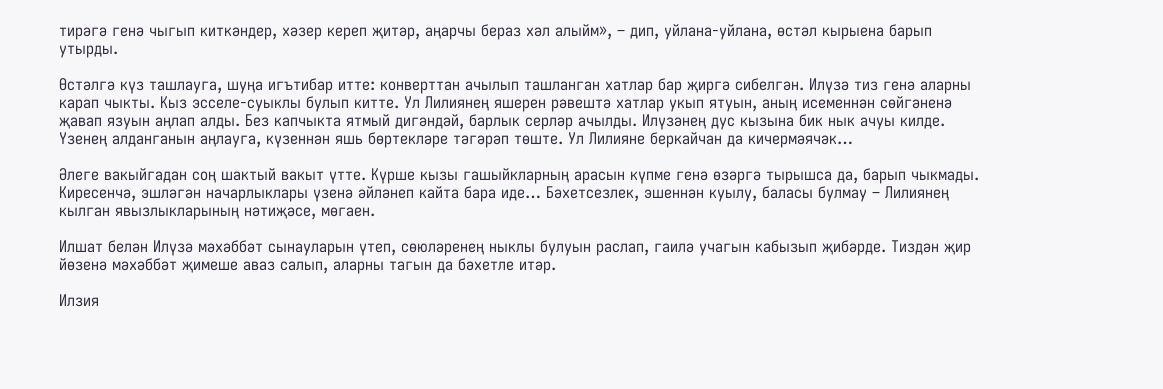тирәгә генә чыгып киткәндер, хәзер кереп җитәр, аңарчы бераз хәл алыйм», – дип, уйлана-уйлана, өстәл кырыена барып утырды.

Өстәлгә күз ташлауга, шуңа игътибар итте: конверттан ачылып ташланган хатлар бар җиргә сибелгән. Илүзә тиз генә аларны карап чыкты. Кыз эсселе-суыклы булып китте. Ул Лилиянең яшерен рәвештә хатлар укып ятуын, аның исеменнән сөйгәненә җавап язуын аңлап алды. Без капчыкта ятмый дигәндәй, барлык серләр ачылды. Илүзәнең дус кызына бик нык ачуы килде. Үзенең алданганын аңлауга, күзеннән яшь бөртекләре тәгәрәп төште. Ул Лилияне беркайчан да кичермәячәк…

Әлеге вакыйгадан соң шактый вакыт үтте. Күрше кызы гашыйкларның арасын күпме генә өзәргә тырышса да, барып чыкмады. Киресенчә, эшләгән начарлыклары үзенә әйләнеп кайта бара иде… Бәхетсезлек, эшеннән куылу, баласы булмау – Лилиянең кылган явызлыкларының нәтиҗәсе, мөгаен.

Илшат белән Илүзә мәхәббәт сынауларын үтеп, сөюләренең ныклы булуын раслап, гаилә учагын кабызып җибәрде. Тиздән җир йөзенә мәхәббәт җимеше аваз салып, аларны тагын да бәхетле итәр.

Илзия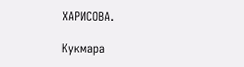ХАРИСОВА.

Кукмара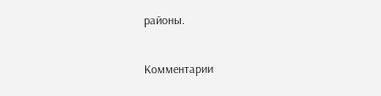районы.

Комментарии